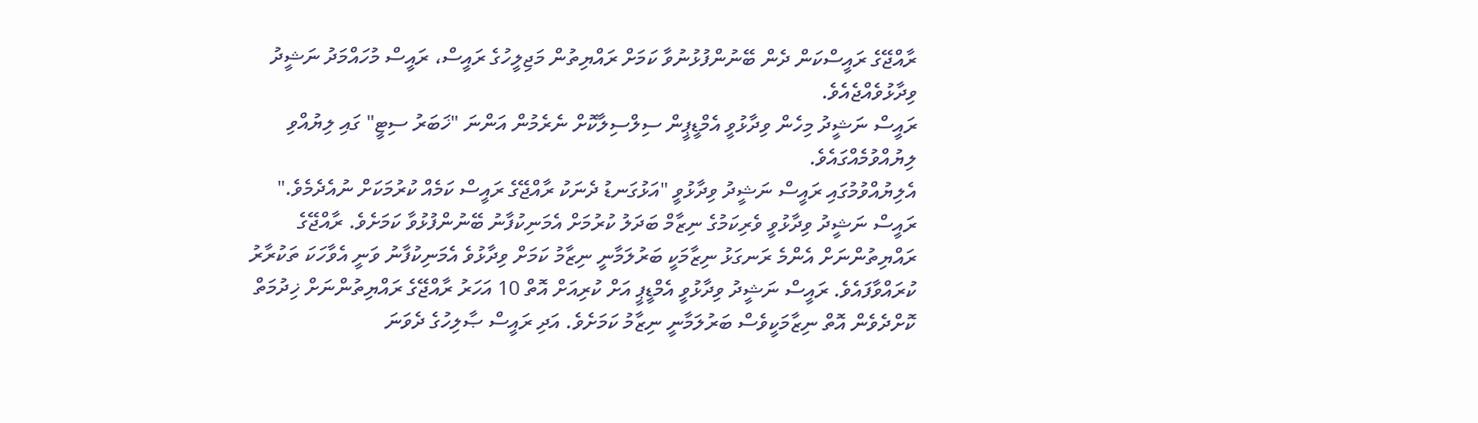ރާއްޖޭގެ ރައީސްކަން ދެން ބޭނުންފުޅުނުވާ ކަމަށް ރައްޔިތުން މަޖިލީހުގެ ރައީސް، ރައީސް މުހައްމަދު ނަޝީދު ވިދާޅުވެއްޖެއެވެ.
ރައީސް ނަޝީދު މިހެން ވިދާޅުވީ އެމްޑީޕީން ސިލްސިލާކޮށް ނެރެމުން އަންނަ "ޚަބަރު ސިޓީ" ގައި ލިޔުއްވި ލިޔުއްވުމެއްގައެވެ.
އެލިޔުއްވުމުގައި ރައީސް ނަޝީދު ވިދާޅުވީ "އަޅުގަނޑު ދެނަކު ރާއްޖޭގެ ރައީސް ކަމެއް ކުރުމަކަށް ނުއެދެމެވެ."
ރައީސް ނަޝީދު ވިދާޅުވީ ވެރިކަމުގެ ނިޒާމް ބަދަލު ކުރުމަށް އެމަނިކުފާނު ބޭނުންފުޅުވާ ކަމަށެވެ. ރާއްޖޭގެ ރައްޔިތުންނަށް އެންމެ ރަނގަޅު ނިޒާމަކީ ބަރުލަމާނީ ނިޒާމު ކަމަށް ވިދާޅުވެ އެމަނިކުފާނު ވަނީ އެވާހަކަ ތަކުރާރު ކުރައްވާފައެވެ. ރައީސް ނަޝީދު ވިދާޅުވީ އެމްޑީޕީ އަށް ކުރިއަށް އޮތް 10 އަހަރު ރާއްޖޭގެ ރައްޔިތުންނަށް ޚިދުމަތް ކޮށްދެވެން އޮތް ނިޒާމަކީވެސް ބަރުލަމާނީ ނިޒާމު ކަމަށެވެ. އަދި ރައީސް ޞާލިހުގެ ދެވަނަ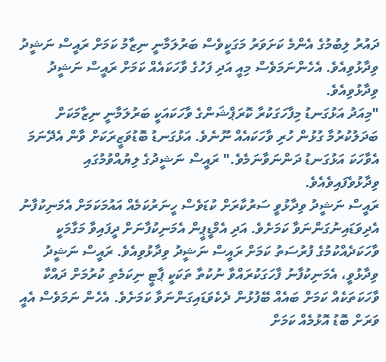ދައުރު ލިބުމުގެ އެންމެ ކަށަވަރު މަގަކީވެސް ބަރުލަމާނީ ނިޒާމު ކަމަށް ރައީސް ނަޝީދު ވިދާޅުވިއެވެ. އެހެންނަމަވެސް މިއީ އަދި ފަހުގެ ވާހަކައެއް ކަމަށް ރައީސް ނަޝީދު ވިދާޅުވިއެވެ.
"މިއަދު އަޅުގަނޑު މިފާހަގަކުރާ ކޮރަޕްޝަންގެ ވާހަކައަކީ ބަރުލަމާނީ ނިޒާމަކަށް ބަދަލުކުރުމާ ގުޅުން ހުރި ވާހަކައެއް ނޫނެވެ. އަޅުގަނޑު ބޮޑުވަޒީރަކަށް ވާން އެދޭނަމަ އެވާހަކަ އަޅުގަނޑު ދަންނަވާނަމެވެ." ރައީސް ނަޝީދުގެ ލިޔުއްވުމުގައި ވިދާޅުވެފައިވެއެވެ.
ރައީސް ނަޝީދު ވިދާޅުވީ ސަރުކާރަށް ކުޑަވެސް ހީނަރުކަމެއް އައުމަކަމަށް އެމަނިކުފާނު އެދިވަޑައިނުގަންނަވާ ކަމަށެވެ. އަދި އެމްޑީޕީން އެމަނިކުފާނަށް ދީފައިވާ މަގާމަކީ ވާހަކަދެއްކުމުގެ ފުރުސަތު ކަމަށް ރައީސް ނަޝީދު ވިދާޅުވިއެވެ. ރައީސް ނަޝީދު ވިދާޅުވީ، އެމަނިކުފާނު ފާހަގަކުރައްވާ ނުކުތާ ތަކަކީ ޕާޓީ ނިކަމެތި ކުރުމަށް ދައްކާ ވާހަކަތަކެއް ކަމަށް ބައެއް ބޭފުޅުން ދެކެވަޑައިގަންނަވާ ކަމަށެވެ. އެހެން ނަމަވެސް އެއީ ވަރަށް ބޮޑު އޮޅުމެއް ކަމަށް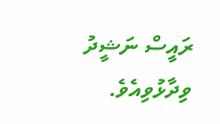ރައީސް ނަޝީދު ވިދާޅުވިއެވެ.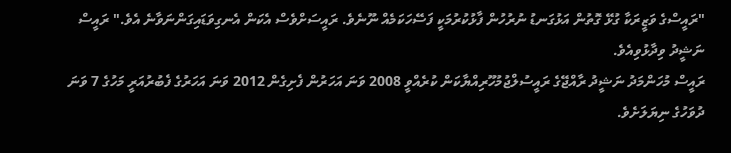"ރައީސްގެ ވަޒީރަކާ ގުޅޭ ގޮތުން އަޅުގަނޑު ނުރުހުން ފާޅުކުރުމަކީ ފަސޭހަކަމެއް ނޫނެވެ. ރައީސަށްވެސް އެކަން އެނގިވަޑައިގަންނަވާނެ އެވެ." ރައީސް ނަޝީދު ވިދާޅުވިއެވެ.
ރައީސް މުހަންމަދު ނަޝީދު ރާއްޖޭގެ ރައީސުލްޖުމުހޫރިއްޔާކަން ކުރެއްވީ 2008 ވަނަ އަހަރުން ފެށިގެން 2012 ވަނަ އަހަރުގެ ފެބުރުއަރީ މަހުގެ 7 ވަނަ ދުވަހުގެ ނިޔަލަށެވެ.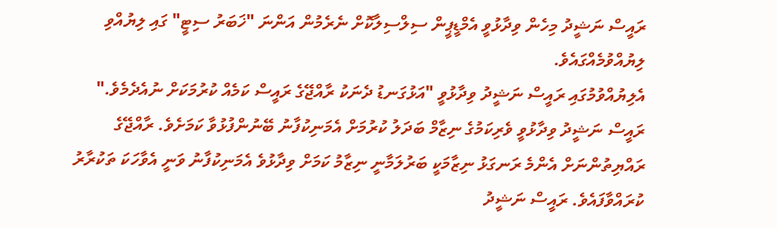ރައީސް ނަޝީދު މިހެން ވިދާޅުވީ އެމްޑީޕީން ސިލްސިލާކޮށް ނެރެމުން އަންނަ "ޚަބަރު ސިޓީ" ގައި ލިޔުއްވި ލިޔުއްވުމެއްގައެވެ.
އެލިޔުއްވުމުގައި ރައީސް ނަޝީދު ވިދާޅުވީ "އަޅުގަނޑު ދެނަކު ރާއްޖޭގެ ރައީސް ކަމެއް ކުރުމަކަށް ނުއެދެމެވެ."
ރައީސް ނަޝީދު ވިދާޅުވީ ވެރިކަމުގެ ނިޒާމް ބަދަލު ކުރުމަށް އެމަނިކުފާނު ބޭނުންފުޅުވާ ކަމަށެވެ. ރާއްޖޭގެ ރައްޔިތުންނަށް އެންމެ ރަނގަޅު ނިޒާމަކީ ބަރުލަމާނީ ނިޒާމު ކަމަށް ވިދާޅުވެ އެމަނިކުފާނު ވަނީ އެވާހަކަ ތަކުރާރު ކުރައްވާފައެވެ. ރައީސް ނަޝީދު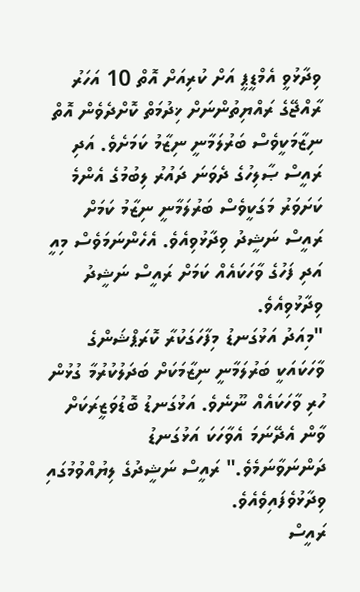ވިދާޅުވީ އެމްޑީޕީ އަށް ކުރިއަށް އޮތް 10 އަހަރު ރާއްޖޭގެ ރައްޔިތުންނަށް ޚިދުމަތް ކޮށްދެވެން އޮތް ނިޒާމަކީވެސް ބަރުލަމާނީ ނިޒާމު ކަމަށެވެ. އަދި ރައީސް ޞާލިހުގެ ދެވަނަ ދައުރު ލިބުމުގެ އެންމެ ކަށަވަރު މަގަކީވެސް ބަރުލަމާނީ ނިޒާމު ކަމަށް ރައީސް ނަޝީދު ވިދާޅުވިއެވެ. އެހެންނަމަވެސް މިއީ އަދި ފަހުގެ ވާހަކައެއް ކަމަށް ރައީސް ނަޝީދު ވިދާޅުވިއެވެ.
"މިއަދު އަޅުގަނޑު މިފާހަގަކުރާ ކޮރަޕްޝަންގެ ވާހަކައަކީ ބަރުލަމާނީ ނިޒާމަކަށް ބަދަލުކުރުމާ ގުޅުން ހުރި ވާހަކައެއް ނޫނެވެ. އަޅުގަނޑު ބޮޑުވަޒީރަކަށް ވާން އެދޭނަމަ އެވާހަކަ އަޅުގަނޑު ދަންނަވާނަމެވެ." ރައީސް ނަޝީދުގެ ލިޔުއްވުމުގައި ވިދާޅުވެފައިވެއެވެ.
ރައީސް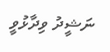ނަޝީދު ވިދާޅުވީ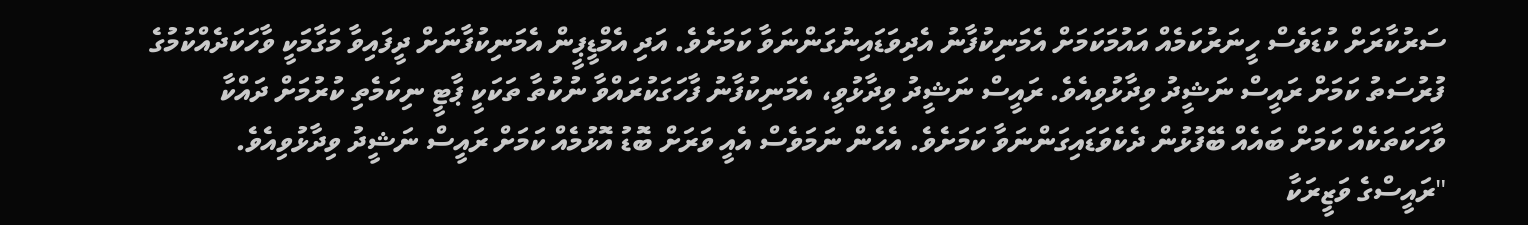ސަރުކާރަށް ކުޑަވެސް ހީނަރުކަމެއް އައުމަކަމަށް އެމަނިކުފާނު އެދިވަޑައިނުގަންނަވާ ކަމަށެވެ. އަދި އެމްޑީޕީން އެމަނިކުފާނަށް ދީފައިވާ މަގާމަކީ ވާހަކަދެއްކުމުގެ ފުރުސަތު ކަމަށް ރައީސް ނަޝީދު ވިދާޅުވިއެވެ. ރައީސް ނަޝީދު ވިދާޅުވީ، އެމަނިކުފާނު ފާހަގަކުރައްވާ ނުކުތާ ތަކަކީ ޕާޓީ ނިކަމެތި ކުރުމަށް ދައްކާ ވާހަކަތަކެއް ކަމަށް ބައެއް ބޭފުޅުން ދެކެވަޑައިގަންނަވާ ކަމަށެވެ. އެހެން ނަމަވެސް އެއީ ވަރަށް ބޮޑު އޮޅުމެއް ކަމަށް ރައީސް ނަޝީދު ވިދާޅުވިއެވެ.
"ރައީސްގެ ވަޒީރަކާ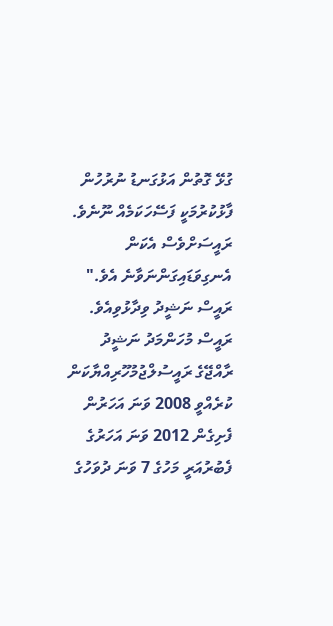ގުޅޭ ގޮތުން އަޅުގަނޑު ނުރުހުން ފާޅުކުރުމަކީ ފަސޭހަކަމެއް ނޫނެވެ. ރައީސަށްވެސް އެކަން އެނގިވަޑައިގަންނަވާނެ އެވެ." ރައީސް ނަޝީދު ވިދާޅުވިއެވެ.
ރައީސް މުހަންމަދު ނަޝީދު ރާއްޖޭގެ ރައީސުލްޖުމުހޫރިއްޔާކަން ކުރެއްވީ 2008 ވަނަ އަހަރުން ފެށިގެން 2012 ވަނަ އަހަރުގެ ފެބުރުއަރީ މަހުގެ 7 ވަނަ ދުވަހުގެ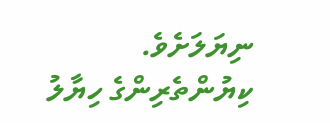ނިޔަލަށެވެ.
ކިޔުންތެރިންގެ ހިޔާލު